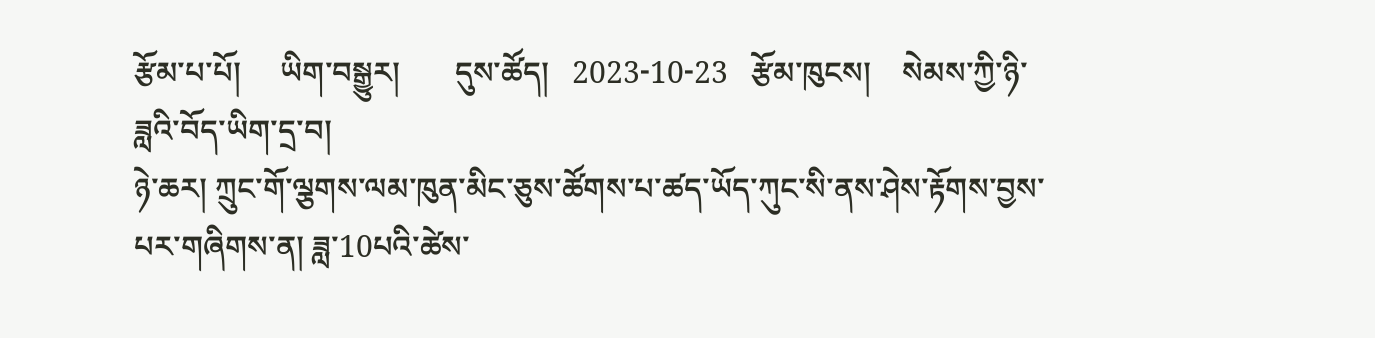རྩོམ་པ་པོ།     ཡིག་བསྒྱུར།       དུས་ཚོད།   2023-10-23   རྩོམ་ཁུངས།    སེམས་ཀྱི་ཉི་ཟླའི་བོད་ཡིག་དྲ་བ།
ཉེ་ཆར། ཀྲུང་གོ་ལྕགས་ལམ་ཁུན་མིང་ཅུས་ཚོགས་པ་ཚད་ཡོད་ཀུང་སི་ནས་ཤེས་རྟོགས་བྱས་པར་གཞིགས་ན། ཟླ་10པའི་ཚེས་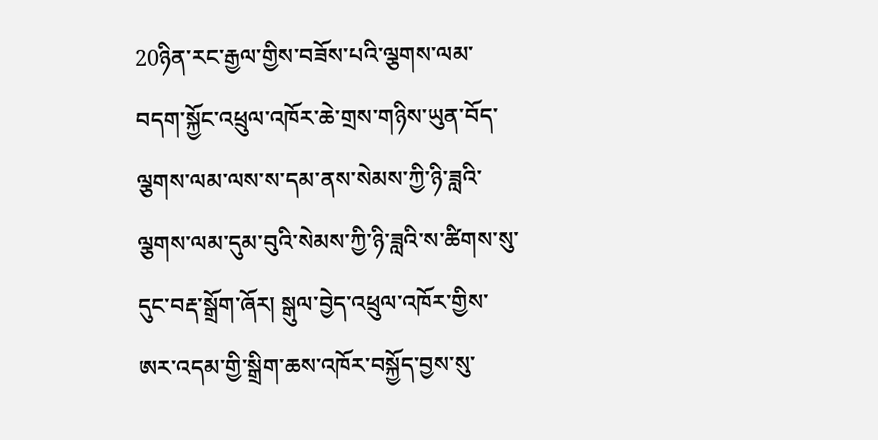20ཉིན་རང་རྒྱལ་གྱིས་བཟོས་པའི་ལྕགས་ལམ་བདག་སྐྱོང་འཕྲུལ་འཁོར་ཆེ་གྲས་གཉིས་ཡུན་བོད་ལྕགས་ལམ་ལས་ས་དམ་ནས་སེམས་ཀྱི་ཉི་ཟླའི་ལྕགས་ལམ་དུམ་བུའི་སེམས་ཀྱི་ཉི་ཟླའི་ས་ཚིགས་སུ་དུང་བརྡ་སྒྲོག་ཞོར། སྒུལ་བྱེད་འཕྲུལ་འཁོར་གྱིས་ཨར་འདམ་གྱི་སྒྲིག་ཆས་འཁོར་བསྐྱོད་བྱས་སུ་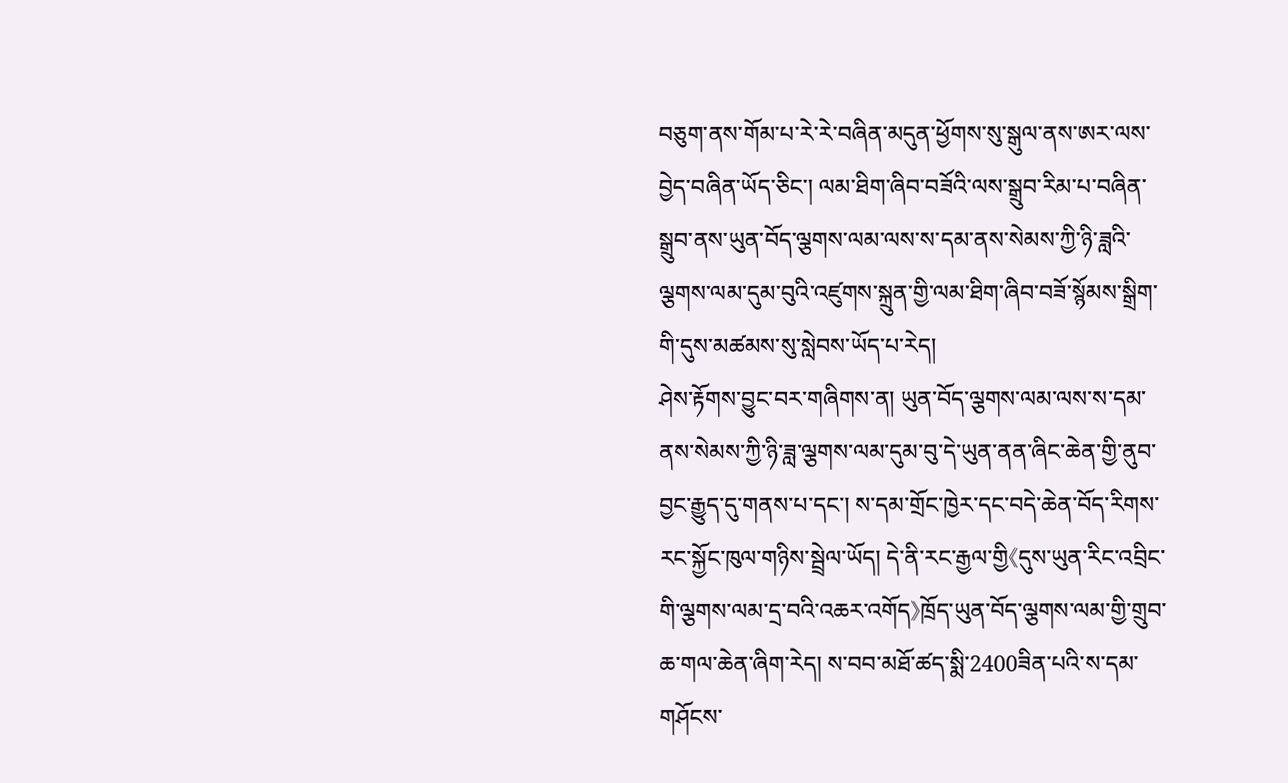བཅུག་ནས་གོམ་པ་རེ་རེ་བཞིན་མདུན་ཕྱོགས་སུ་སྒུལ་ནས་ཨར་ལས་བྱེད་བཞིན་ཡོད་ཅིང་། ལམ་ཐིག་ཞིབ་བཟོའི་ལས་སྒྲུབ་རིམ་པ་བཞིན་སྒྲུབ་ནས་ཡུན་བོད་ལྕགས་ལམ་ལས་ས་དམ་ནས་སེམས་ཀྱི་ཉི་ཟླའི་ལྕགས་ལམ་དུམ་བུའི་འཛུགས་སྐྲུན་གྱི་ལམ་ཐིག་ཞིབ་བཟོ་སྙོམས་སྒྲིག་གི་དུས་མཚམས་སུ་སླེབས་ཡོད་པ་རེད།
ཤེས་རྟོགས་བྱུང་བར་གཞིགས་ན། ཡུན་བོད་ལྕགས་ལམ་ལས་ས་དམ་ནས་སེམས་ཀྱི་ཉི་ཟླ་ལྕགས་ལམ་དུམ་བུ་དེ་ཡུན་ནན་ཞིང་ཆེན་གྱི་ནུབ་བྱང་རྒྱུད་དུ་གནས་པ་དང་། ས་དམ་གྲོང་ཁྱེར་དང་བདེ་ཆེན་བོད་རིགས་རང་སྐྱོང་ཁུལ་གཉིས་སྦྲེལ་ཡོད། དེ་ནི་རང་རྒྱལ་གྱི《དུས་ཡུན་རིང་འབྲིང་གི་ལྕགས་ལམ་དྲ་བའི་འཆར་འགོད》ཁྲོད་ཡུན་བོད་ལྕགས་ལམ་གྱི་གྲུབ་ཆ་གལ་ཆེན་ཞིག་རེད། ས་བབ་མཐོ་ཚད་སྨི་2400ཟིན་པའི་ས་དམ་གཤོངས་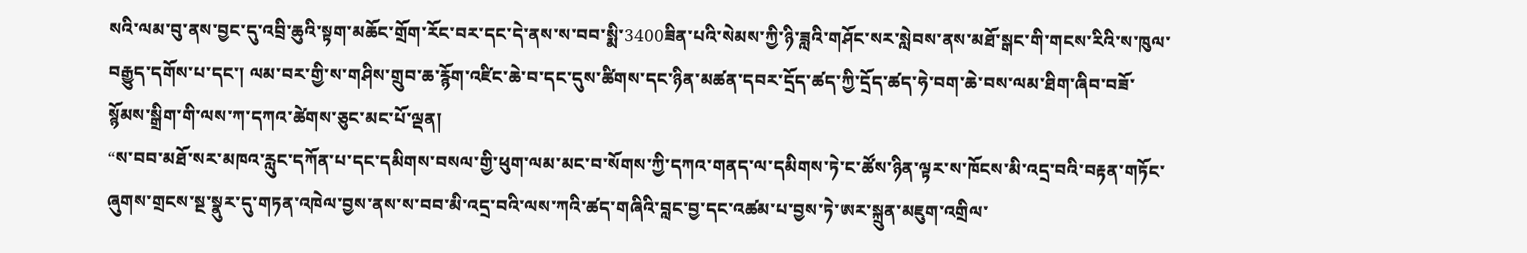སའི་ལམ་བུ་ནས་བྱང་དུ་འབྲི་ཆུའི་སྟག་མཆོང་གྲོག་རོང་བར་དང་དེ་ནས་ས་བབ་སྨི་3400ཟིན་པའི་སེམས་ཀྱི་ཉི་ཟླའི་གཤོང་སར་སླེབས་ནས་མཐོ་སྒང་གི་གངས་རིའི་ས་ཁུལ་བརྒྱུད་དགོས་པ་དང་། ལམ་བར་གྱི་ས་གཤིས་གྲུབ་ཆ་རྙོག་འཛིང་ཆེ་བ་དང་དུས་ཚིགས་དང་ཉིན་མཚན་དབར་དྲོད་ཚད་ཀྱི་དྲོད་ཚད་ཧེ་བག་ཆེ་བས་ལམ་ཐིག་ཞིབ་བཟོ་སྙོམས་སྒྲིག་གི་ལས་ཀ་དཀའ་ཚེགས་ཅུང་མང་པོ་ལྡན།
“ས་བབ་མཐོ་སར་མཁའ་རླུང་དཀོན་པ་དང་དམིགས་བསལ་གྱི་ཕུག་ལམ་མང་བ་སོགས་ཀྱི་དཀའ་གནད་ལ་དམིགས་ཏེ་ང་ཚོས་ཉིན་ལྟར་ས་ཁོངས་མི་འདྲ་བའི་བརྟན་གཏོང་ཞུགས་གྲངས་སྔ་སྣུར་དུ་གཏན་འཁེལ་བྱས་ནས་ས་བབ་མི་འདྲ་བའི་ལས་ཀའི་ཚད་གཞིའི་བླང་བྱ་དང་འཚམ་པ་བྱས་ཏེ་ཨར་སྐྲུན་མཇུག་འགྲིལ་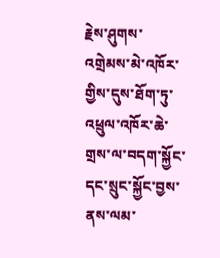རྗེས་ཤུགས་འགྲེམས་མེ་འཁོར་གྱིས་དུས་ཐོག་ཏུ་འཕྲུལ་འཁོར་ཆེ་གྲས་ལ་བདག་སྐྱོང་དང་སྲུང་སྐྱོང་བྱས་ནས་ལམ་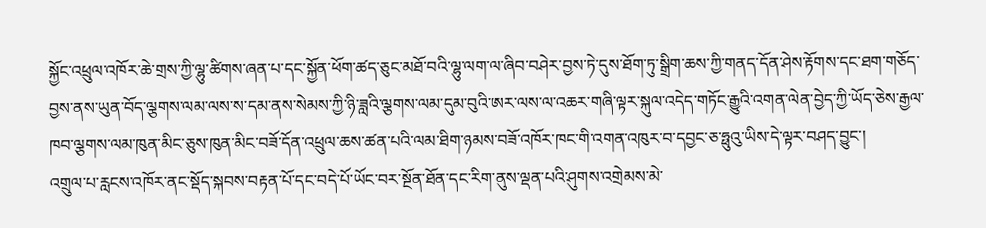སྐྱོང་འཕྲུལ་འཁོར་ཆེ་གྲས་ཀྱི་ལྷུ་ཚིགས་ཞན་པ་དང་སྐྱོན་ཕོག་ཚད་ཅུང་མཐོ་བའི་ལྷུ་ལག་ལ་ཞིབ་བཤེར་བྱས་ཏེ་དུས་ཐོག་ཏུ་སྒྲིག་ཆས་ཀྱི་གནད་དོན་ཤེས་རྟོགས་དང་ཐག་གཅོད་བྱས་ནས་ཡུན་བོད་ལྕགས་ལམ་ལས་ས་དམ་ནས་སེམས་ཀྱི་ཉི་ཟླའི་ལྕགས་ལམ་དུམ་བུའི་ཨར་ལས་ལ་འཆར་གཞི་ལྟར་སྐུལ་འདེད་གཏོང་རྒྱུའི་འགན་ལེན་བྱེད་ཀྱི་ཡོད་ཅེས་རྒྱལ་ཁབ་ལྕགས་ལམ་ཁུན་མིང་ཅུས་ཁུན་མིང་བཟོ་དོན་འཕྲུལ་ཆས་ཚན་པའི་ལམ་ཐིག་ཉམས་བཟོ་འཁོར་ཁང་གི་འགན་འཁུར་བ་དབྱང་ཅ་ཧྥུའུ་ཡིས་དེ་ལྟར་བཤད་བྱུང་།
འགྲུལ་པ་རླངས་འཁོར་ནང་སྡོད་སྐབས་བརྟན་པོ་དང་བདེ་པོ་ཡོང་བར་སྔོན་ཐོན་དང་རིག་ནུས་ལྡན་པའི་ཤུགས་འགྲེམས་མེ་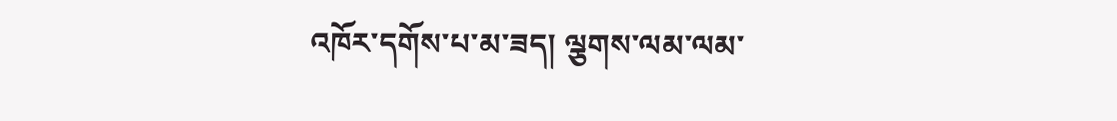འཁོར་དགོས་པ་མ་ཟད། ལྕགས་ལམ་ལམ་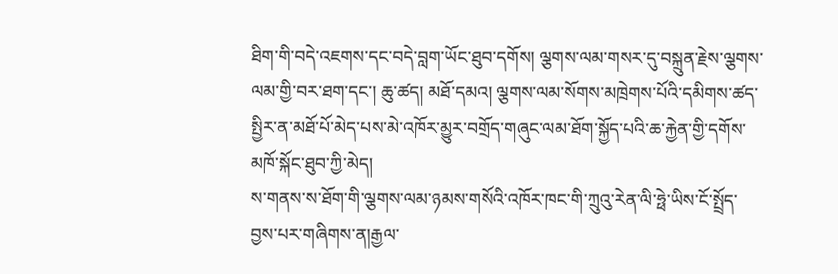ཐིག་གི་བདེ་འཇགས་དང་བདེ་བླག་ཡོང་ཐུབ་དགོས། ལྕགས་ལམ་གསར་དུ་བསྐྲུན་རྗེས་ལྕགས་ལམ་གྱི་བར་ཐག་དང་། ཆུ་ཚད། མཐོ་དམའ། ལྕགས་ལམ་སོགས་མཁྲེགས་པོའི་དམིགས་ཚད་སྤྱིར་ན་མཐོ་པོ་མེད་པས་མེ་འཁོར་མྱུར་བགྲོད་གཞུང་ལམ་ཐོག་སྐྱོད་པའི་ཆ་རྐྱེན་གྱི་དགོས་མཁོ་སྐོང་ཐུབ་ཀྱི་མེད།
ས་གནས་ས་ཐོག་གི་ལྕགས་ལམ་ཉམས་གསོའི་འཁོར་ཁང་གི་ཀྲུའུ་རེན་ལི་ཧྥེ་ཡིས་ངོ་སྤྲོད་བྱས་པར་གཞིགས་ན།རྒྱལ་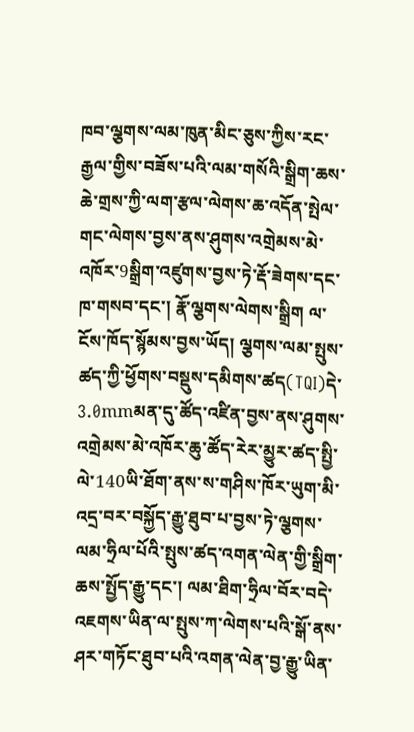ཁབ་ལྕགས་ལམ་ཁུན་མིང་ཅུས་ཀྱིས་རང་རྒྱལ་གྱིས་བཟོས་པའི་ལམ་གསོའི་སྒྲིག་ཆས་ཆེ་གྲས་ཀྱི་ལག་རྩལ་ལེགས་ཆ་འདོན་སྤེལ་གང་ལེགས་བྱས་ནས་ཤུགས་འགྲེམས་མེ་འཁོར་9སྒྲིག་འཛུགས་བྱས་ཏེ་རྡོ་ཟེགས་དང་ཁ་གསབ་དང་། རྣོ་ལྕགས་ལེགས་སྒྲིག ལ་ངོས་ཁོད་སྙོམས་བྱས་ཡོད། ལྕགས་ལམ་སྤུས་ཚད་ཀྱི་ཕྱོགས་བསྡུས་དམིགས་ཚད(TQI)དེ་3.0mmམན་དུ་ཚོད་འཛིན་བྱས་ནས་ཤུགས་འགྲེམས་མེ་འཁོར་ཆུ་ཚོད་རེར་མྱུར་ཚད་སྤྱི་ལེ་140ཡི་ཐོག་ནས་ས་གཤིས་ཁོར་ཡུག་མི་འདྲ་བར་བསྐྱོད་རྒྱུ་ཐུབ་པ་བྱས་ཏེ་ལྕགས་ལམ་ཧྲིལ་པོའི་སྤུས་ཚད་འགན་ལེན་གྱི་སྒྲིག་ཆས་སྤྱོད་རྒྱུ་དང་། ལམ་ཐིག་ཧྲིལ་བོར་བདེ་འཇགས་ཡིན་ལ་སྤུས་ཀ་ལེགས་པའི་སྒོ་ནས་ཤར་གཏོང་ཐུབ་པའི་འགན་ལེན་བྱ་རྒྱུ་ཡིན་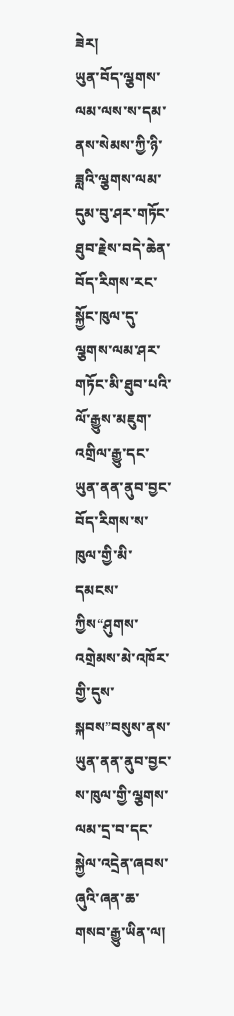ཟེར།
ཡུན་བོད་ལྕགས་ལམ་ལས་ས་དམ་ནས་སེམས་ཀྱི་ཉི་ཟླའི་ལྕགས་ལམ་དུམ་བུ་ཤར་གཏོང་ཐུབ་རྗེས་བདེ་ཆེན་བོད་རིགས་རང་སྐྱོང་ཁུལ་དུ་ལྕགས་ལམ་ཤར་གཏོང་མི་ཐུབ་པའི་ལོ་རྒྱུས་མཇུག་འགྲིལ་རྒྱུ་དང་ཡུན་ནན་ནུབ་བྱང་བོད་རིགས་ས་ཁུལ་གྱི་མི་དམངས་ཀྱིས“ཤུགས་འགྲེམས་མེ་འཁོར་གྱི་དུས་སྐབས”བསུས་ནས་ཡུན་ནན་ནུབ་བྱང་ས་ཁུལ་གྱི་ལྕགས་ལམ་དྲ་བ་དང་སྐྱེལ་འདྲེན་ཞབས་ཞུའི་ཞན་ཆ་གསབ་རྒྱུ་ཡིན་ལ།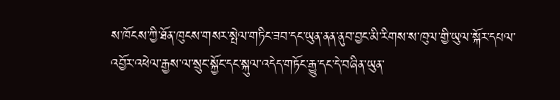ས་ཁོངས་ཀྱི་ཐོན་ཁུངས་གསར་སྤེལ་གཏིང་ཟབ་དང་ཡུན་ནན་ནུབ་བྱང་མི་རིགས་ས་ཁུལ་གྱི་ཡུལ་སྐོར་དཔལ་འབྱོར་འཕེལ་རྒྱས་ལ་སྲུང་སྐྱོང་དང་སྐུལ་འདེད་གཏོང་རྒྱུ་དང་དེ་བཞིན་ཡུན་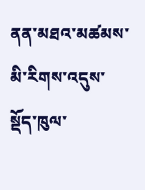ནན་མཐའ་མཚམས་མི་རིགས་འདུས་སྡོད་ཁུལ་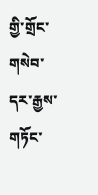གྱི་གྲོང་གསེབ་དར་རྒྱས་གཏོང་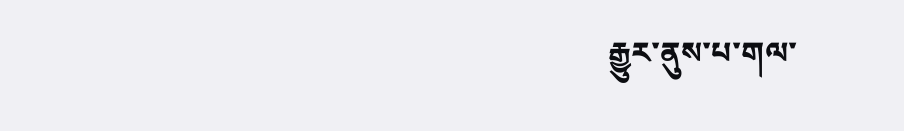རྒྱུར་ནུས་པ་གལ་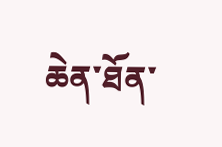ཆེན་ཐོན་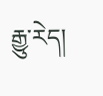རྒྱུ་རེད།